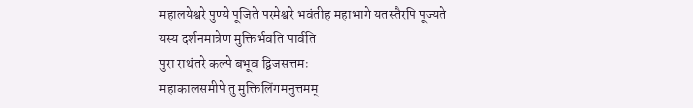महालयेश्वरे पुण्ये पूजिते परमेश्वरे भवंतीह महाभागे यतस्तैरपि पूज्यते
यस्य दर्शनमात्रेण मुक्तिर्भवति पार्वति
पुरा राथंतरे कल्पे बभूव द्विजसत्तमः
महाकालसमीपे तु मुक्तिलिंगमनुत्तमम्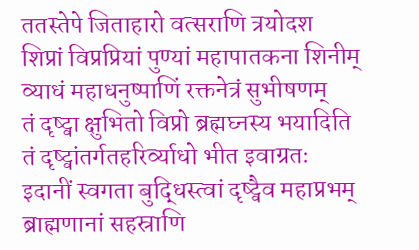ततस्तेपे जिताहारो वत्सराणि त्रयोदश
शिप्रां विप्रप्रियां पुण्यां महापातकना शिनीम्
व्याधं महाधनुष्पाणिं रक्तनेत्रं सुभीषणम्
तं दृष्ट्वा क्षुभितो विप्रो ब्रह्मघ्नस्य भयादिति
तं दृष्ट्वांतर्गतहरिर्व्याधो भीत इवाग्रतः
इदानीं स्वगता बुद्धिस्त्वां दृष्ट्वैव महाप्रभम्
ब्राह्मणानां सहस्राणि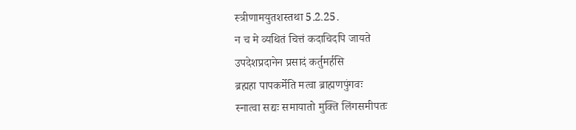स्त्रीणामयुतशस्तथा 5.2.25.
न च मे व्यथितं चित्तं कदाचिदपि जायते
उपदेशप्रदानेन प्रसादं कर्तुमर्हसि
ब्रह्महा पापकर्मेति मत्वा ब्राह्मणपुंगवः
स्नात्वा सद्यः समायातो मुक्ति लिंगसमीपतः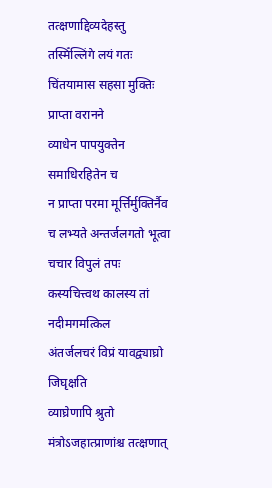तत्क्षणाद्दिव्यदेहस्तु तस्मिँल्लिंगे लयं गतः चिंतयामास सहसा मुक्तिः प्राप्ता वरानने
व्याधेन पापयुक्तेन समाधिरहितेन च
न प्राप्ता परमा मूर्त्तिर्मुक्तिर्नैव च लभ्यते अन्तर्जलगतो भूत्वा चचार विपुलं तपः
कस्यचित्त्वथ कालस्य तां नदीमगमत्किल
अंतर्जलचरं विप्रं यावद्व्याघ्रो जिघृक्षति
व्याघ्रेणापि श्रुतो मंत्रोऽजहात्प्राणांश्च तत्क्षणात्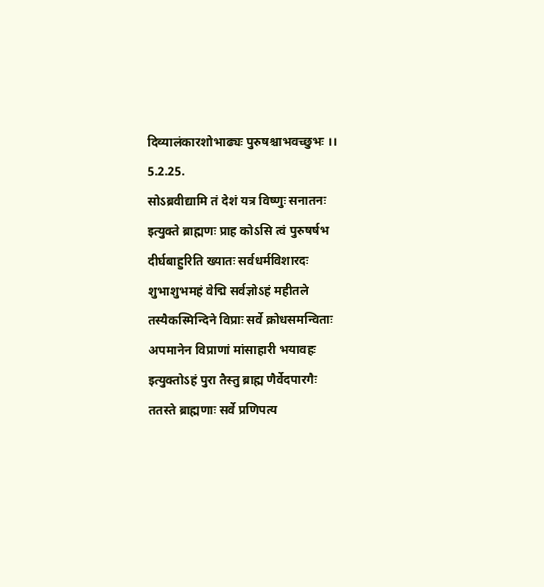दिव्यालंकारशोभाढ्यः पुरुषश्चाभवच्छुभः ।। 5.2.25.
सोऽब्रवीद्यामि तं देशं यत्र विष्णुः सनातनः
इत्युक्ते ब्राह्मणः प्राह कोऽसि त्वं पुरुषर्षभ
दीर्घबाहुरिति ख्यातः सर्वधर्मविशारदः
शुभाशुभमहं वेद्मि सर्वज्ञोऽहं महीतले
तस्यैकस्मिन्दिने विप्राः सर्वे क्रोधसमन्विताः
अपमानेन विप्राणां मांसाहारी भयावहः
इत्युक्तोऽहं पुरा तैस्तु ब्राह्म णैर्वेदपारगैः
ततस्ते ब्राह्मणाः सर्वे प्रणिपत्य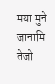मया मुने
जानामि तेजो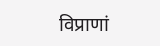विप्राणां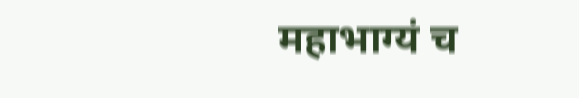महाभाग्यं च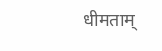धीमताम्